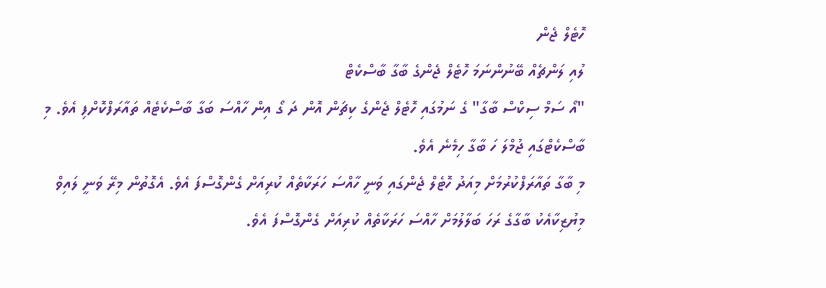ހޮޓެލް ޖެން
ލުއި ލަންޗެއް ބޭނުންނަމަ ހޮޓެލް ޖެންގެ ބާގާ ބާސްކެޓް
"އޯ ސަމް ސިކްސް ބާގާ" ގެ ނަމުގައި ހޮޓެލް ޖެންގެ ކިޗަން އޮން ދަ ގޯ އިން ހާއްސަ ބަގާ ބާސްކެޓެއް ތައާރަފްކޮށްފި އެވެ. މި ބާސްކެޓްގައި ޖުމްލަ ހަ ބާގާ ހިމެނެ އެވެ.
މި ބާގާ ތައާރަފްކުރުމަށް މިއަދު ހޮޓެލް ޖެންގައި ވަނީ ހާއްސަ ހަރަކާތެއް ކުރިއަށް ގެންގޮސްފަ އެވެ. އެގޮތުން މިރޭ ވަނީ ލައިވް މިޔުޒިކާއެކު ބާގާގެ ރަހަ ބަލާލުމަށް ހާއްސަ ހަރަކާތެއް ކުރިއަށް ގެންގޮސްފަ އެވެ.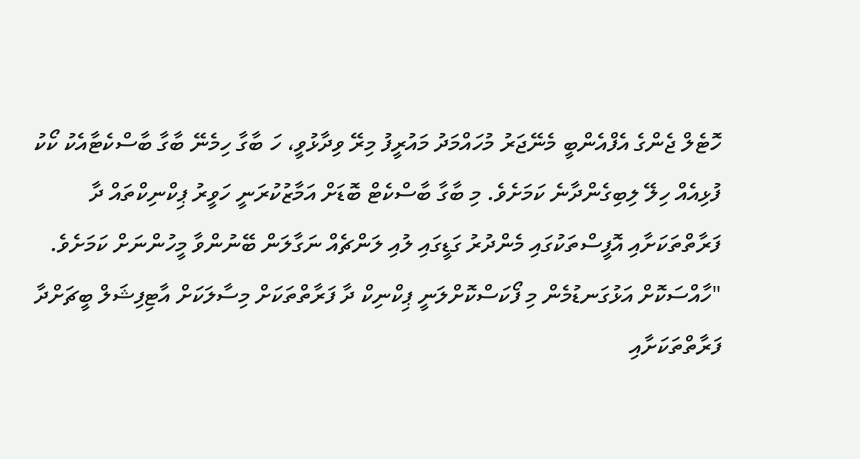ހޮޓެލް ޖެންގެ އެފްއެންބީ މެނޭޖަރު މުހައްމަދު މައުރީފު މިރޭ ވިދާޅުވީ، ހަ ބާގާ ހިމެނޭ ބާގާ ބާސްކެޓާއެކު ކޯކު ފުޅިއެއް ހިލޭ ލިބިގެންދާނެ ކަމަށެވެ. މި ބާގާ ބާސްކެޓް ބޮޑަށް އަމާޒުކުރަނީ ހަވީރު ޕިކްނިކްތައް ދާ ފަރާތްތަކަށާއި އޮފީސްތަކުގައި މެންދުރު ގަޑީގައި ލުއި ލަންޗެއް ނަގާލަން ބޭނުންވާ މީހުންނަށް ކަމަށެވެ.
"ހާއްސަކޮށް އަޅުގަނޑުމެން މި ފޯކަސްކޮށްލަނީ ޕިކްނިކް ދާ ފަރާތްތަކަށް މިސާލަކަށް އާޓިފިޝަލް ބީޗަށްދާ ފަރާތްތަކަށާއި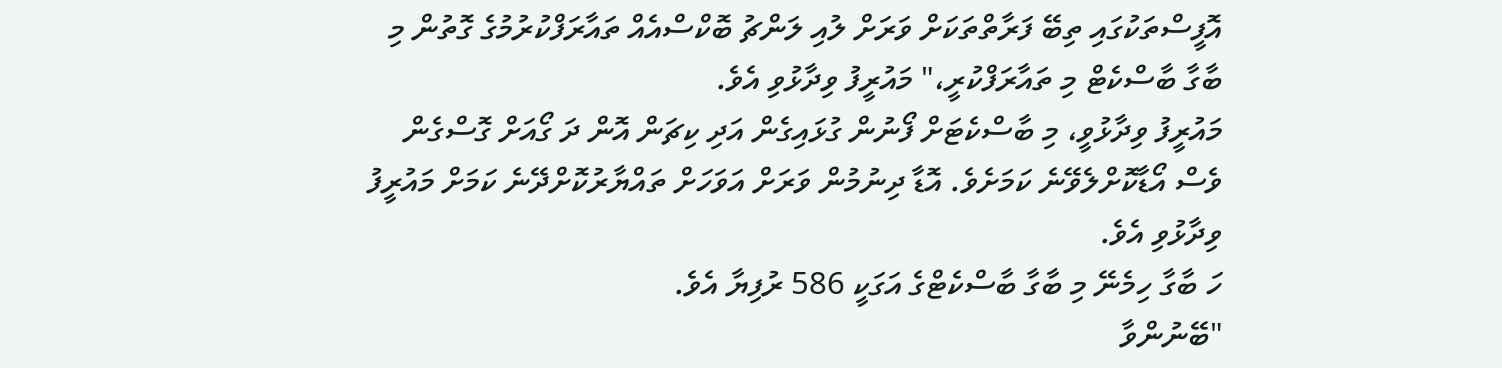އޮފީސްތަކުގައި ތިބޭ ފަރާތްތަކަށް ވަރަށް ލުއި ލަންޗު ބޮކްސްއެއް ތައާރަފްކުރުމުގެ ގޮތުން މި ބާގާ ބާސްކެޓް މި ތައާރަފްކުރީ،" މައުރީފު ވިދާޅުވި އެވެ.
މައުރީފު ވިދާޅުވީ، މި ބާސްކެޓަށް ފޯނުން ގުޅައިގެން އަދި ކިޗަން އޮން ދަ ގޯއަށް ގޮސްގެން ވެސް އޯޑާކޮށްލެވޭނެ ކަމަށެވެ. އޮޑާ ދިނުމުން ވަރަށް އަވަހަށް ތައްޔާރުކޮށްދޭނެ ކަމަށް މައުރީފު ވިދާޅުވި އެވެ.
ހަ ބާގާ ހިމެނޭ މި ބާގާ ބާސްކެޓްގެ އަގަކީ 586 ރުފިޔާ އެވެ.
"ބޭނުންވާ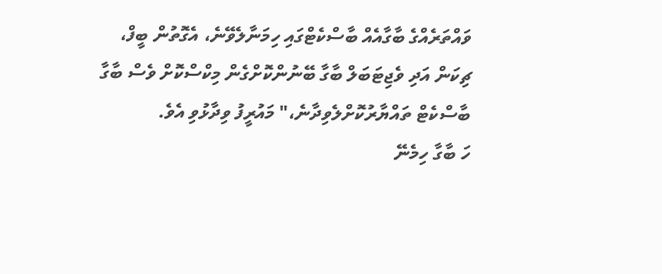ވައްތަރެއްގެ ބާގާއެއް ބާސްކެޓްގައި ހިމަނާލެވޭނެ، އެގޮތުން ބީފް، ޗިކަން އަދި ވެޖިޓަބަލް ބާގާ ބޭނުންކޮށްގެން މިކްސްކޮށް ވެސް ބާގާ ބާސްކެޓް ތައްޔާރުކޮށްލެވިދާނެ،" މައުރީފު ވިދާޅުވި އެވެ.
ހަ ބާގާ ހިމެނޭ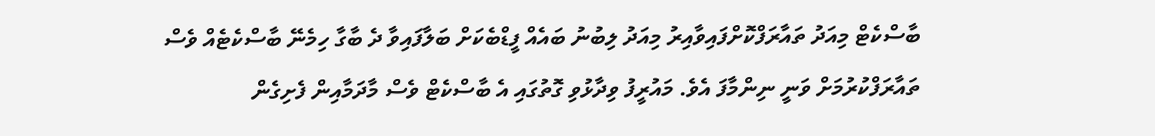ބާސްކެޓް މިއަދު ތައާރަފްކޮށްފައިވާއިރު މިއަދު ލިބުނު ބައެއް ފީޑްބެކަށް ބަލާފައިވާ ދެ ބާގާ ހިމެނޭ ބާސްކެޓެއް ވެސް ތައާރަފްކުރުމަށް ވަނީ ނިންމާފަ އެވެ. މައުރީފު ވިދާޅުވި ގޮތުގައި އެ ބާސްކެޓް ވެސް މާދަމާއިން ފެށިގެން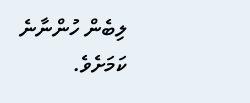ލިބެން ހުންނާނެ ކަމަށެވެ.